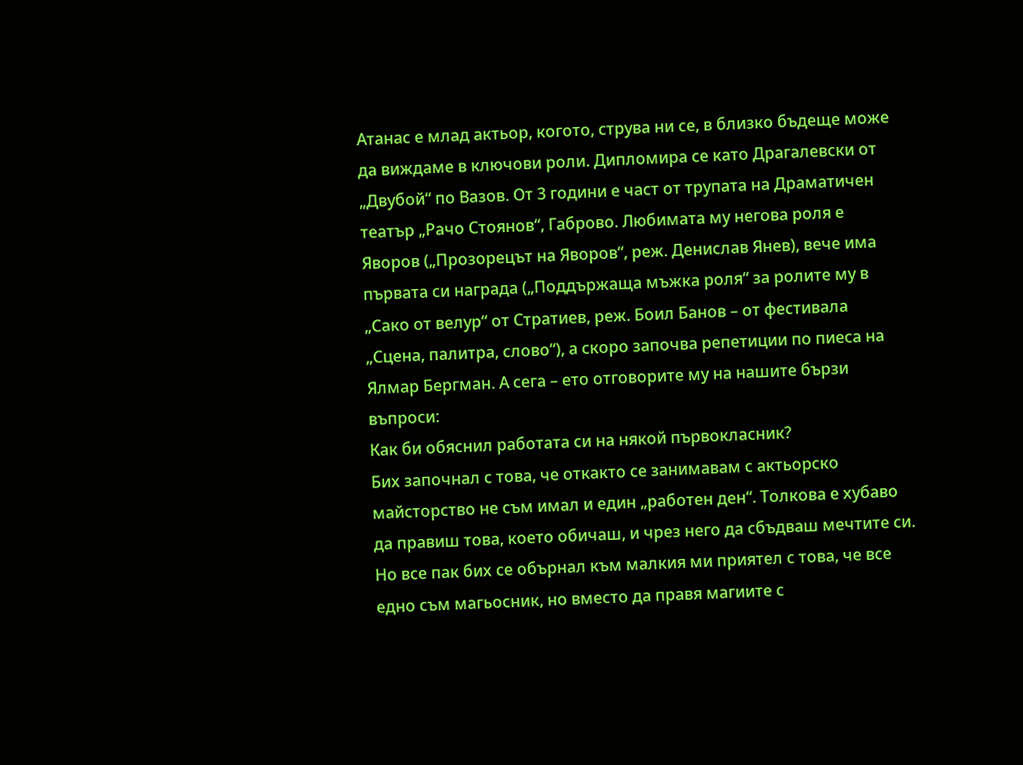Атанас е млад актьор, когото, струва ни се, в близко бъдеще може да виждаме в ключови роли. Дипломира се като Драгалевски от „Двубой“ по Вазов. От 3 години е част от трупата на Драматичен театър „Рачо Стоянов“, Габрово. Любимата му негова роля е Яворов („Прозорецът на Яворов“, реж. Денислав Янев), вече има първата си награда („Поддържаща мъжка роля“ за ролите му в „Сако от велур“ от Стратиев, реж. Боил Банов – от фестивала „Сцена, палитра, слово“), а скоро започва репетиции по пиеса на Ялмар Бергман. А сега – ето отговорите му на нашите бързи въпроси:
Как би обяснил работата си на някой първокласник?
Бих започнал с това, че откакто се занимавам с актьорско майсторство не съм имал и един „работен ден“. Толкова е хубаво да правиш това, което обичаш, и чрез него да сбъдваш мечтите си. Но все пак бих се обърнал към малкия ми приятел с това, че все едно съм магьосник, но вместо да правя магиите с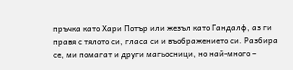пръчка като Хари Потър или жезъл като Гандалф, аз ги правя с тялото си, гласа си и въображението си. Разбира се, ми помагат и други магьосници, но най-много –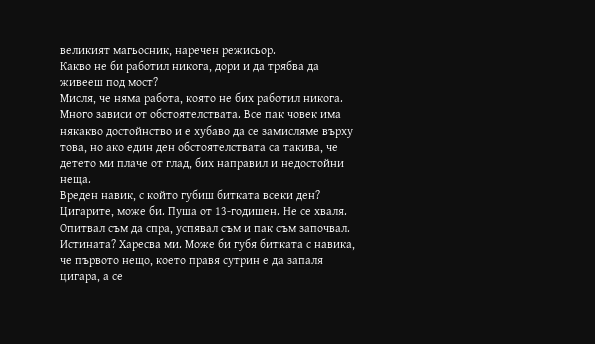великият магьосник, наречен режисьор.
Какво не би работил никога, дори и да трябва да живееш под мост?
Мисля, че няма работа, която не бих работил никога. Много зависи от обстоятелствата. Все пак човек има някакво достойнство и е хубаво да се замисляме върху това, но ако един ден обстоятелствата са такива, че детето ми плаче от глад, бих направил и недостойни неща.
Вреден навик, с който губиш битката всеки ден?
Цигарите, може би. Пуша от 13-годишен. Не се хваля. Опитвал съм да спра, успявал съм и пак съм започвал. Истината? Харесва ми. Може би губя битката с навика, че първото нещо, което правя сутрин е да запаля цигара, а се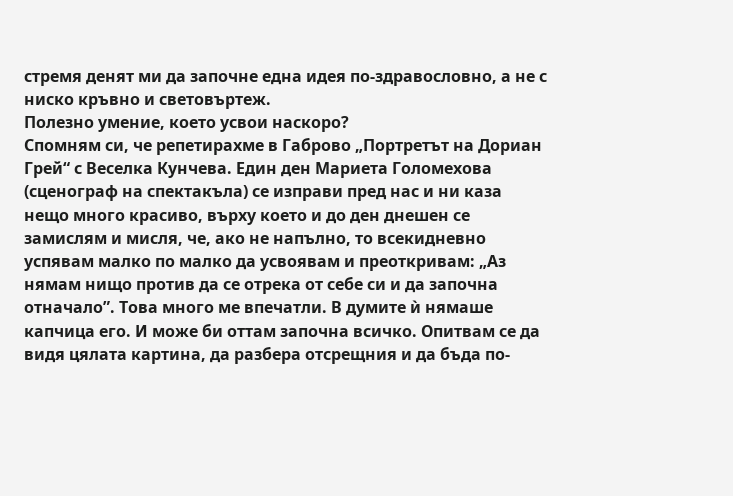стремя денят ми да започне една идея по-здравословно, а не с ниско кръвно и световъртеж.
Полезно умение, което усвои наскоро?
Спомням си, че репетирахме в Габрово „Портретът на Дориан Грей“ с Веселка Кунчева. Един ден Мариета Голомехова (сценограф на спектакъла) се изправи пред нас и ни каза нещо много красиво, върху което и до ден днешен се замислям и мисля, че, ако не напълно, то всекидневно успявам малко по малко да усвоявам и преоткривам: „Аз нямам нищо против да се отрека от себе си и да започна отначало”. Това много ме впечатли. В думите ѝ нямаше капчица его. И може би оттам започна всичко. Опитвам се да видя цялата картина, да разбера отсрещния и да бъда по-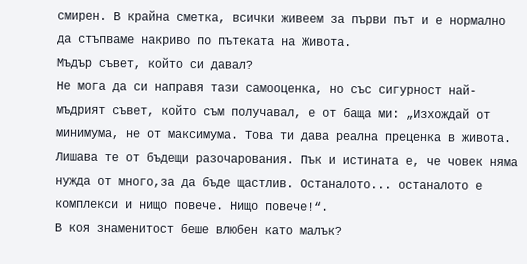смирен. В крайна сметка, всички живеем за първи път и е нормално да стъпваме накриво по пътеката на Живота.
Мъдър съвет, който си давал?
Не мога да си направя тази самооценка, но със сигурност най-мъдрият съвет, който съм получавал, е от баща ми: „Изхождай от минимума, не от максимума. Това ти дава реална преценка в живота. Лишава те от бъдещи разочарования. Пък и истината е, че човек няма нужда от много,за да бъде щастлив. Останалото... останалото е комплекси и нищо повече. Нищо повече!“.
В коя знаменитост беше влюбен като малък?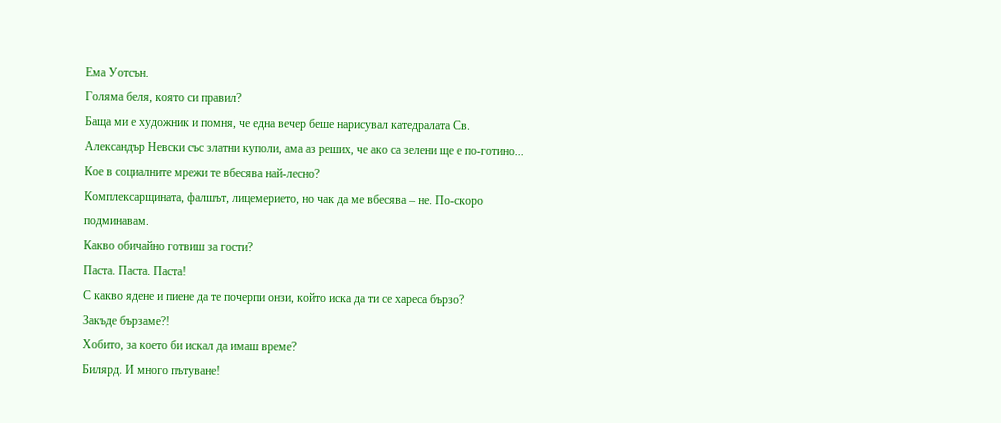Ема Уотсън.
Голяма беля, която си правил?
Баща ми е художник и помня, че една вечер беше нарисувал катедралата Св. Александър Невски със златни куполи, ама аз реших, че ако са зелени ще е по-готино...
Кое в социалните мрежи те вбесява най-лесно?
Комплексарщината, фалшът, лицемерието, но чак да ме вбесява – не. По-скоро подминавам.
Какво обичайно готвиш за гости?
Паста. Паста. Паста!
С какво ядене и пиене да те почерпи онзи, който иска да ти се хареса бързо?
Закъде бързаме?!
Хобито, за което би искал да имаш време?
Билярд. И много пътуване!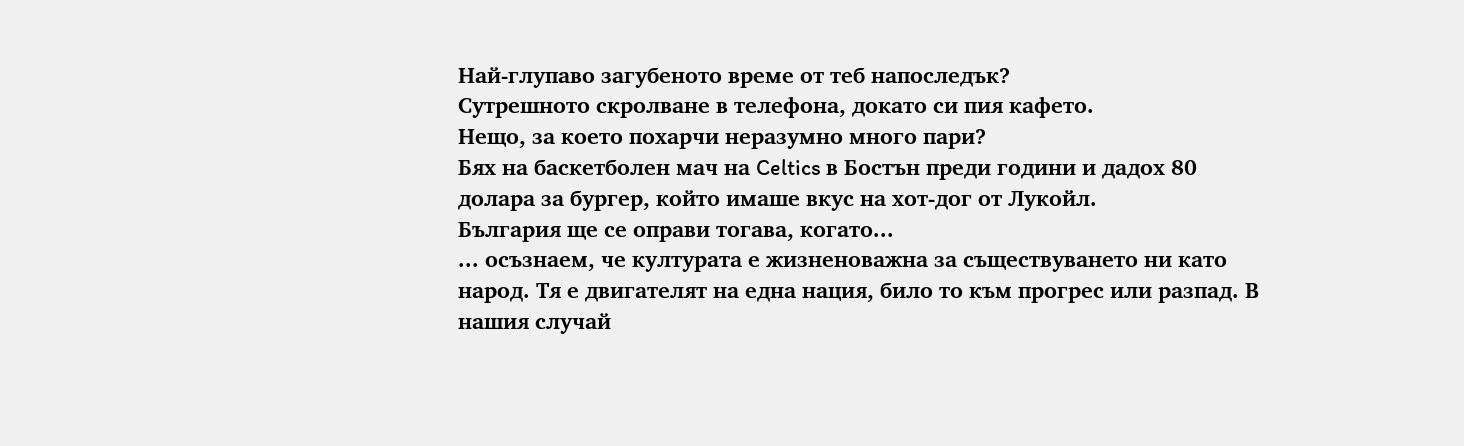Най-глупаво загубеното време от теб напоследък?
Сутрешното скролване в телефона, докато си пия кафето.
Нещо, за което похарчи неразумно много пари?
Бях на баскетболен мач на Celtics в Бостън преди години и дадох 80 долара за бургер, който имаше вкус на хот-дог от Лукойл.
България ще се оправи тогава, когато...
... осъзнаем, че културата е жизненоважна за съществуването ни като народ. Тя е двигателят на една нация, било то към прогрес или разпад. В нашия случай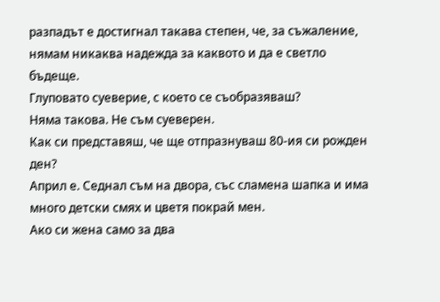разпадът е достигнал такава степен, че, за съжаление, нямам никаква надежда за каквото и да е светло бъдеще.
Глуповато суеверие, с което се съобразяваш?
Няма такова. Не съм суеверен.
Как си представяш, че ще отпразнуваш 80-ия си рожден ден?
Април е. Седнал съм на двора, със сламена шапка и има много детски смях и цветя покрай мен.
Ако си жена само за два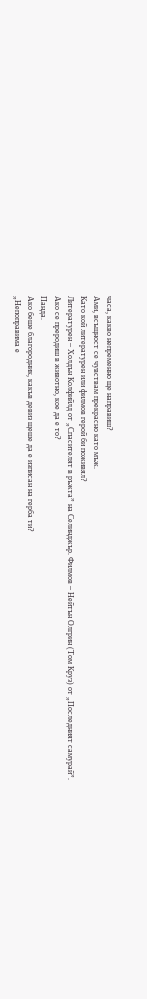часа, какво непременно ще направиш?
Ами, всъщност се чувствам прекрасно като мъж.
Като кой литературен или филмов герой би поживял?
Литературен – Холдън Колфийлд от „Спасителят в ръжта” на Селинджър. Филмов – Нейтън Олгрин (Том Круз) от „Последният самурай”.
Ако се преродиш в животно, кое да е то?
Панда.
Ако беше благородник, какъв девиз щеше да е изписан на герба ти?
„Непоправима е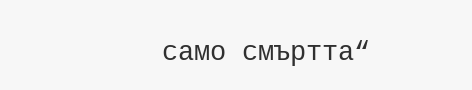само смъртта“